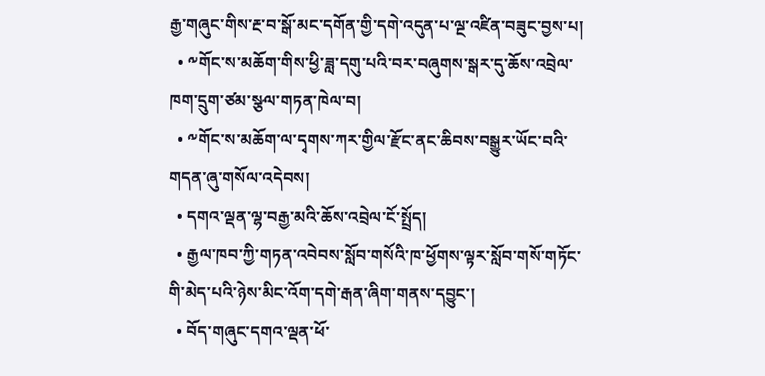རྒྱ་གཞུང་གིས་རྔ་བ་སྒོ་མང་དགོན་གྱི་དགེ་འདུན་པ་ལྔ་འཛིན་བཟུང་བྱས་པ།
  • ༸གོང་ས་མཆོག་གིས་ཕྱི་ཟླ་དགུ་པའི་བར་བཞུགས་སྒར་དུ་ཆོས་འབྲེལ་ཁག་དྲུག་ཙམ་སྩལ་གཏན་ཁེལ་བ།
  • ༸གོང་ས་མཆོག་ལ་དྭགས་ཀར་གྱིལ་རྫོང་ནང་ཆིབས་བསྒྱུར་ཡོང་བའི་གདན་ཞུ་གསོལ་འདེབས།
  • དགའ་ལྡན་ལྷ་བརྒྱ་མའི་ཆོས་འབྲེལ་ངོ་སྤྲོད།
  • རྒྱལ་ཁབ་ཀྱི་གཏན་འབེབས་སློབ་གསོའི་ཁ་ཕྱོགས་ལྟར་སློབ་གསོ་གཏོང་གི་མེད་པའི་ཉེས་མིང་འོག་དགེ་རྒན་ཞིག་གནས་དབྱུང་།
  • བོད་གཞུང་དགའ་ལྡན་ཕོ་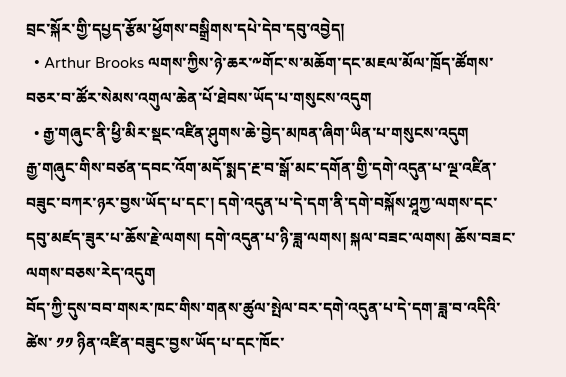བྲང་སྐོར་གྱི་དཔྱད་རྩོམ་ཕྱོགས་བསྒྲིགས་དཔེ་དེབ་དབུ་འབྱེད།
  • Arthur Brooks ལགས་ཀྱིས་ཉེ་ཆར་༸གོང་ས་མཆོག་དང་མཇལ་མོལ་ཁྲོད་ཚོགས་བཅར་བ་ཚོར་སེམས་འགུལ་ཆེན་པོ་ཐེབས་ཡོད་པ་གསུངས་འདུག
  • རྒྱ་གཞུང་ནི་ཕྱི་མིར་སྡང་འཛིན་ཤུགས་ཆེ་བྱེད་མཁན་ཞིག་ཡིན་པ་གསུངས་འདུག
རྒྱ་གཞུང་གིས་བཙན་དབང་འོག་མདོ་སྨད་རྔ་བ་སྒོ་མང་དགོན་གྱི་དགེ་འདུན་པ་ལྔ་འཛིན་བཟུང་བཀར་ཉར་བྱས་ཡོད་པ་དང་། དགེ་འདུན་པ་དེ་དག་ནི་དགེ་བསྐོས་ཤཱཀྱ་ལགས་དང་དབུ་མཛད་ཟུར་པ་ཆོས་རྗེ་ལགས། དགེ་འདུན་པ་ཉི་ཟླ་ལགས། སྐལ་བཟང་ལགས། ཆོས་བཟང་ལགས་བཅས་རེད་འདུག
བོད་ཀྱི་དུས་བབ་གསར་ཁང་གིས་གནས་ཚུལ་སྤེལ་བར་དགེ་འདུན་པ་དེ་དག་ཟླ་བ་འདིའི་ཚེས་ ༡༡ ཉིན་འཛིན་བཟུང་བྱས་ཡོད་པ་དང་ཁོང་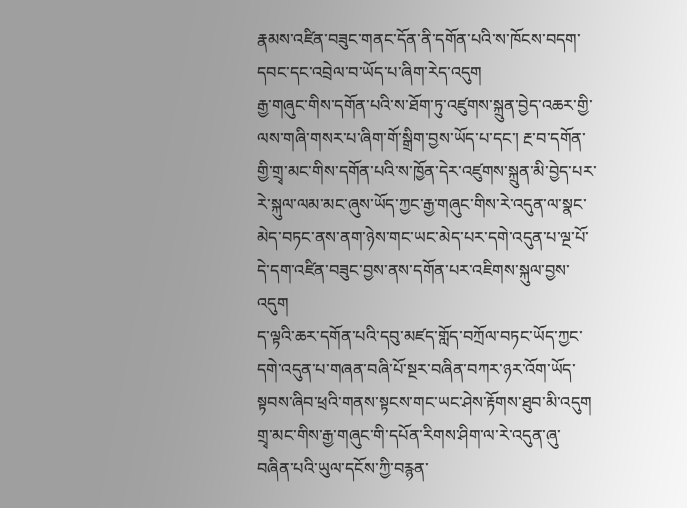རྣམས་འཛིན་བཟུང་གནང་དོན་ནི་དགོན་པའི་ས་ཁོངས་བདག་དབང་དང་འབྲེལ་བ་ཡོད་པ་ཞིག་རེད་འདུག
རྒྱ་གཞུང་གིས་དགོན་པའི་ས་ཐོག་ཏུ་འཛུགས་སྐྲུན་བྱེད་འཆར་གྱི་ལས་གཞི་གསར་པ་ཞིག་གོ་སྒྲིག་བྱས་ཡོད་པ་དང་། རྔ་བ་དགོན་གྱི་གྲྭ་མང་གིས་དགོན་པའི་ས་ཁྱོན་དེར་འཛུགས་སྐྲུན་མི་བྱེད་པར་རེ་སྐུལ་ལམ་མང་ཞུས་ཡོད་ཀྱང་རྒྱ་གཞུང་གིས་རེ་འདུན་ལ་སྣང་མེད་བཏང་ནས་ནག་ཉེས་གང་ཡང་མེད་པར་དགེ་འདུན་པ་ལྔ་པོ་དེ་དག་འཛིན་བཟུང་བྱས་ནས་དགོན་པར་འཇིགས་སྐུལ་བྱས་འདུག
ད་ལྟའི་ཆར་དགོན་པའི་དབུ་མཛད་གློད་བཀྲོལ་བཏང་ཡོད་ཀྱང་དགེ་འདུན་པ་གཞན་བཞི་པོ་སྔར་བཞིན་བཀར་ཉར་འོག་ཡོད་སྟབས་ཞིབ་ཕྲའི་གནས་སྟངས་གང་ཡང་ཤེས་རྟོགས་ཐུབ་མི་འདུག
གྲྭ་མང་གིས་རྒྱ་གཞུང་གི་དཔོན་རིགས་ཤིག་ལ་རེ་འདུན་ཞུ་བཞིན་པའི་ཡུལ་དངོས་ཀྱི་བརྙན་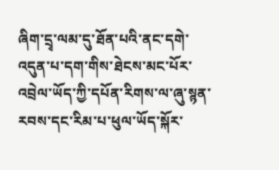ཞིག་དྲྭ་ལམ་དུ་ཐོན་པའི་ནང་དགེ་འདུན་པ་དག་གིས་ཐེངས་མང་པོར་འབྲེལ་ཡོད་ཀྱི་དཔོན་རིགས་ལ་ཞུ་སྙན་རབས་དང་རིམ་པ་ཕུལ་ཡོད་སྐོར་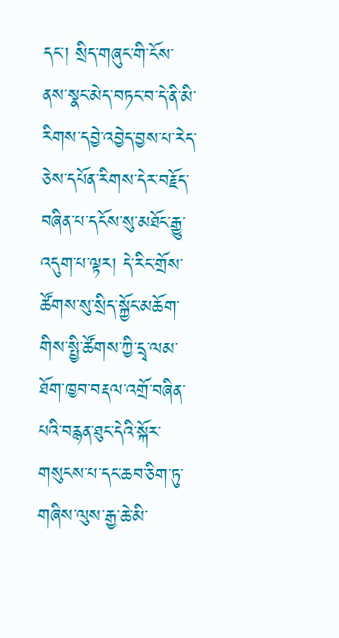དང་། སྲིད་གཞུང་གི་ངོས་ནས་སྣང་མེད་བཏང་བ་དེ་ནི་མི་རིགས་དབྱེ་འབྱེད་བྱས་པ་རེད་ཅེས་དཔོན་རིགས་དེར་བརྗོད་བཞིན་པ་དངོས་སུ་མཐོང་རྒྱུ་འདུག་པ་ལྟར། དེ་རིང་གྲོས་ཚོགས་སུ་སྲིད་སྐྱོང་མཆོག་གིས་སྤྱི་ཚོགས་ཀྱི་དྲྭ་ལམ་ཐོག་ཁྱབ་བརྡལ་འགྲོ་བཞིན་པའི་བརྙན་ཐུང་དེའི་སྐོར་གསུངས་པ་དང་ཆབ་ཅིག་ཏུ་གཞིས་ལུས་རྒྱ་ཆེ་མི་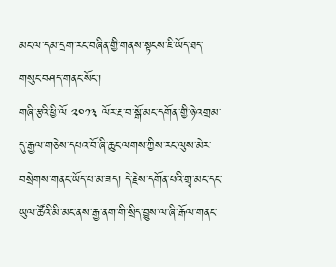མང་ལ་དམ་དྲག་རང་བཞིན་གྱི་གནས་སྟངས་ཇི་ཡོད་ཐད་གསུང་བཤད་གནང་སོང་།
གཞི་རྩའི་ཕྱི་ལོ ༢༠༡༣ ལོར་རྔ་བ་སྒོ་མང་དགོན་གྱི་ཉེ་འགྲམ་དུ་རྒྱལ་གཅེས་དཔའ་བོ་ཞི་ཆུང་ལགས་ཀྱིས་རང་ལུས་མེར་བསྲེགས་གནང་ཡོད་པ་མ་ཟད། དེ་རྗེས་དགོན་པའི་གྲྭ་མང་དང་ཡུལ་ཚོའི་མི་མང་ནས་རྒྱ་ནག་གི་སྲིད་བྱུས་ལ་ཞི་རྒོལ་གནང་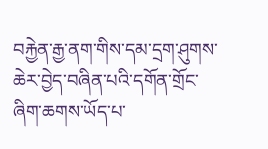བརྐྱེན་རྒྱ་ནག་གིས་དམ་དྲག་ཤུགས་ཆེར་བྱེད་བཞིན་པའི་དགོན་གྲོང་ཞིག་ཆགས་ཡོད་པ་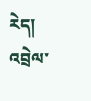རེད།
འབྲེལ་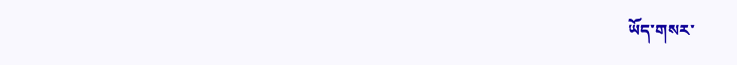ཡོད་གསར་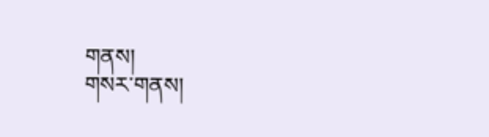གནས།
གསར་གནས།